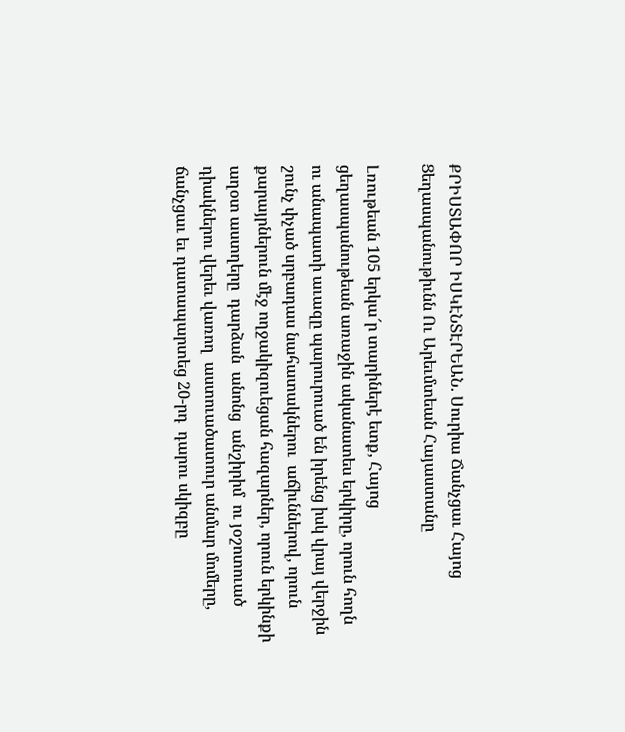ՔՐԻՍՏԱՓՈՐ ԻՍԿԷՆՏԷՐԵԱՆ. Սուրիա Ճանչցաւ Հայոց Ցեղասպանութիւնն Ու Արեւմտեան Հայաստանը

Լռութեան 105 երկա՜ր տարիներէ ետք, Հայոց ցեղասպանութեան առաջին ականատես երկիրը, որուն հողն ու անապատի աւազը պարուրուած են իրենց իսկ վրայ վերջին շունչ փչած սրբադաս նահատակներու  աճիւններով, որուն քարայրներուն մէջ ողջակիզուեցան հազարներ, որուն երկինքի աղօտ աստղերը  դարձան  անոնց  անշիրիմ  ու յօշոտուած դիակներու վերեւ վառող  աստուածատուր անմար մոմերը,  ճանչցաւ եւ դատապարտեց 20-րդ  դարու սկիզբը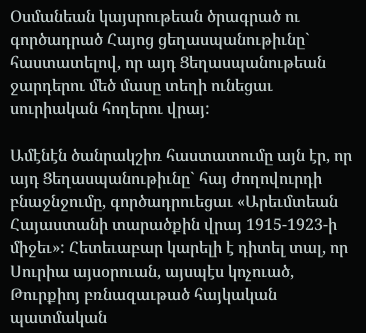Օսմանեան կայսրութեան ծրագրած ու գործադրած Հայոց ցեղասպանութիւնը` հաստատելով, որ այդ Ցեղասպանութեան ջարդերու մեծ մասը տեղի ունեցաւ սուրիական հողերու վրայ:

Ամէնէն ծանրակշիռ հաստատումը այն էր, որ այդ Ցեղասպանութիւնը` հայ ժողովուրդի բնաջնջումը, գործադրուեցաւ «Արեւմտեան Հայաստանի տարածքին վրայ 1915-1923-ի միջեւ»: Հետեւաբար կարելի է դիտել տալ, որ Սուրիա այսօրուան, այսպէս կոչուած, Թուրքիոյ բռնազաւթած հայկական պատմական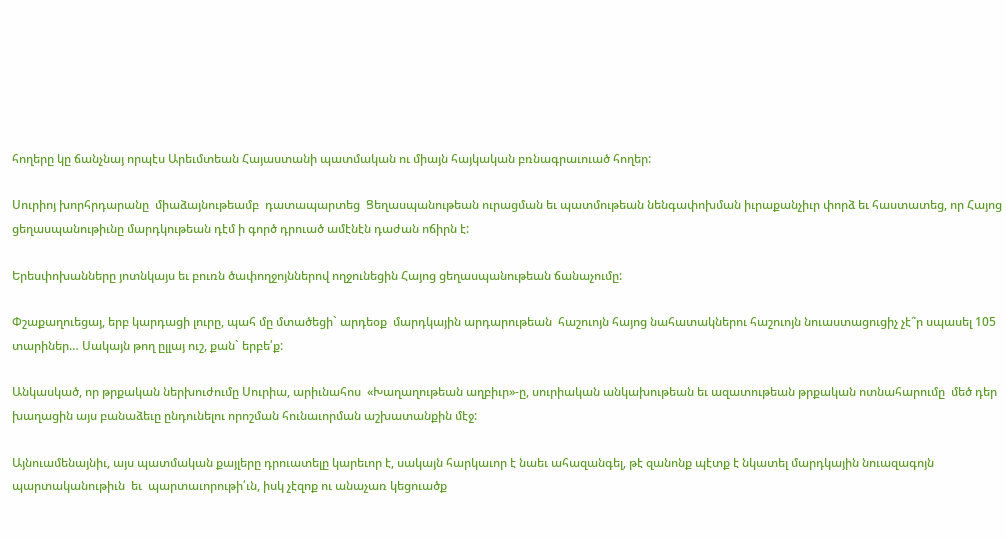հողերը կը ճանչնայ որպէս Արեւմտեան Հայաստանի պատմական ու միայն հայկական բռնագրաւուած հողեր:

Սուրիոյ խորհրդարանը  միաձայնութեամբ  դատապարտեց  Ցեղասպանութեան ուրացման եւ պատմութեան նենգափոխման իւրաքանչիւր փորձ եւ հաստատեց, որ Հայոց ցեղասպանութիւնը մարդկութեան դէմ ի գործ դրուած ամէնէն դաժան ոճիրն է:

Երեսփոխանները յոտնկայս եւ բուռն ծափողջոյններով ողջունեցին Հայոց ցեղասպանութեան ճանաչումը:

Փշաքաղուեցայ, երբ կարդացի լուրը, պահ մը մտածեցի` արդեօք  մարդկային արդարութեան  հաշուոյն հայոց նահատակներու հաշուոյն նուաստացուցիչ չէ՞ր սպասել 105 տարիներ… Սակայն թող ըլլայ ուշ, քան` երբե՛ք:

Անկասկած, որ թրքական ներխուժումը Սուրիա, արիւնահոս  «Խաղաղութեան աղբիւր»-ը, սուրիական անկախութեան եւ ազատութեան թրքական ոտնահարումը  մեծ դեր խաղացին այս բանաձեւը ընդունելու որոշման հունաւորման աշխատանքին մէջ:

Այնուամենայնիւ, այս պատմական քայլերը դրուատելը կարեւոր է, սակայն հարկաւոր է նաեւ ահազանգել, թէ զանոնք պէտք է նկատել մարդկային նուազագոյն պարտականութիւն  եւ  պարտաւորութի՛ւն, իսկ չէզոք ու անաչառ կեցուածք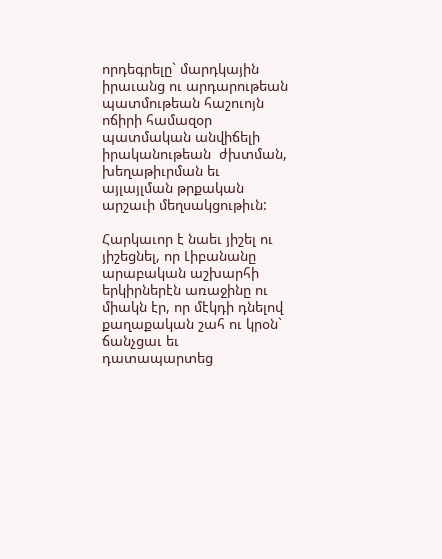որդեգրելը` մարդկային իրաւանց ու արդարութեան պատմութեան հաշուոյն ոճիրի համազօր  պատմական անվիճելի իրականութեան  ժխտման, խեղաթիւրման եւ այլայլման թրքական արշաւի մեղսակցութիւն:

Հարկաւոր է նաեւ յիշել ու յիշեցնել, որ Լիբանանը արաբական աշխարհի երկիրներէն առաջինը ու միակն էր, որ մէկդի դնելով քաղաքական շահ ու կրօն` ճանչցաւ եւ դատապարտեց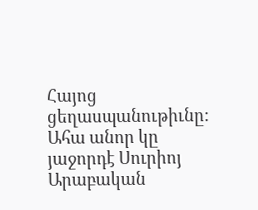Հայոց ցեղասպանութիւնը: Ահա անոր կը յաջորդէ Սուրիոյ Արաբական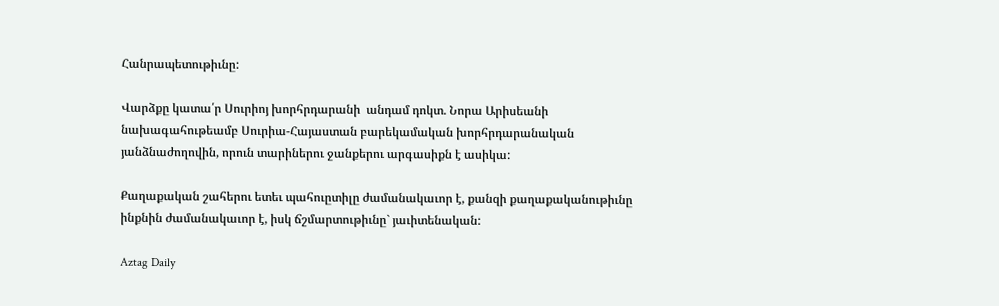Հանրապետութիւնը:

Վարձքը կատա՛ր Սուրիոյ խորհրդարանի  անդամ դոկտ. Նորա Արիսեանի նախագահութեամբ Սուրիա-Հայաստան բարեկամական խորհրդարանական յանձնաժողովին, որուն տարիներու ջանքերու արգասիքն է ասիկա:

Քաղաքական շահերու ետեւ պահուըտիլը ժամանակաւոր է, քանզի քաղաքականութիւնը ինքնին ժամանակաւոր է, իսկ ճշմարտութիւնը` յաւիտենական:

Aztag Daily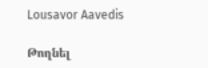Lousavor Aavedis

Թողնել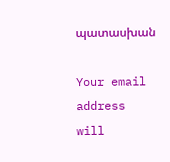պատասխան

Your email address will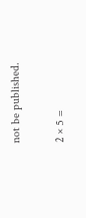not be published.

2 × 5 =